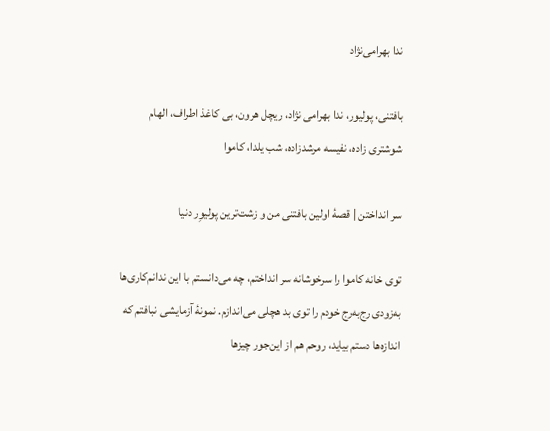ندا بهرامی‌نژاد

بافتنی، پولیور، ندا بهرامی نژاد، ریچل هرون، بی کاغذ اطراف، الهام شوشتری زاده، نفیسه مرشدزاده، شب یلدا، کاموا

سر انداختن | قصۀ اولین بافتنی من و زشت‌ترین پولیوِر دنیا

توی خانه کاموا را سرخوشانه سر انداختم، چه می‌دانستم با این ندانم‌کاری‌ها به‌زودی رج‌به‌رج خودم را توی بد هچلی می‌اندازم. نمونۀ آزمایشی نبافتم که اندازه‌ها دستم بیاید، روحم هم از این‌جور چیزها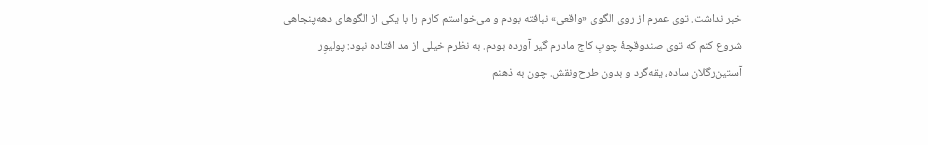خبر نداشت. توی عمرم از روی الگوی «واقعی» نبافته بودم و می‌خواستم کارم را با یکی از الگوهای دهه‌پنجاهی شروع کنم که توی صندوقچۀ چوبِ کاج مادرم گیر آورده بودم. به نظرم خیلی از مد افتاده نبود: پولیوِر آستین‌رگلان ساده، یقه‌گرد و بدون طرح‌ونقش. چون به ذهنم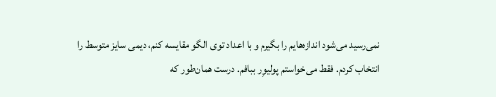نمی‌رسید می‌شود اندازه‌هایم را بگیرم و با اعداد توی الگو مقایسه کنم، دیمی سایز متوسط را انتخاب کردم. فقط می‌خواستم پولیوِر ببافم. درست همان‌طور که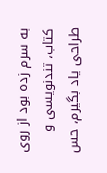به سرم زده بود از روی کتاب‌، تندنویسی و طراحی یاد بگیرم، حس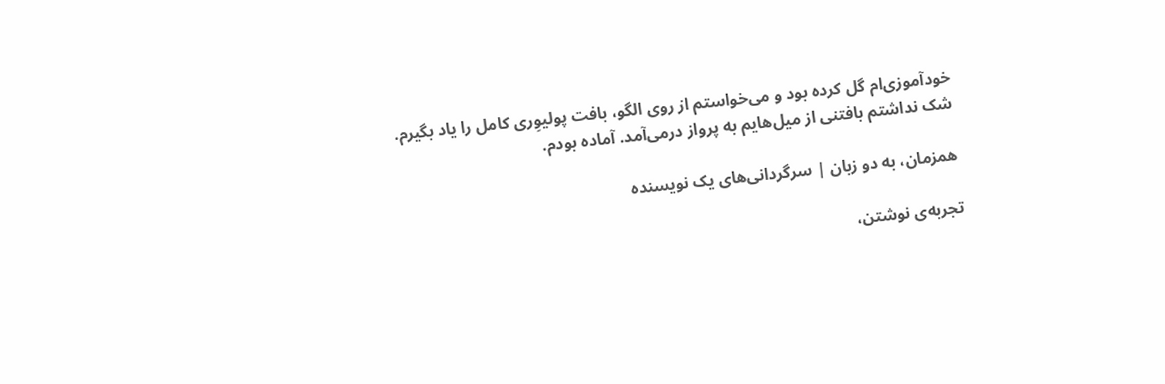خودآموزی‌‌ام گل کرده بود و می‌خواستم از روی الگو، بافت پولیوِری کامل را یاد بگیرم. شک نداشتم بافتنی از میل‌‌هایم به پرواز درمی‌آمد. آماده بودم.

همزمان، به دو زبان | سرگردانی‌های یک نویسنده

تجربه‌ی نوشتن،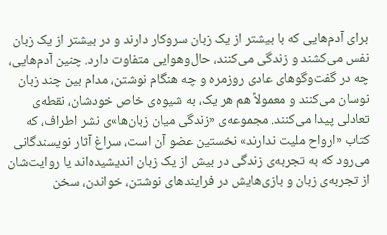برای آدم‌هایی که با بیشتر از یک زبان سروکار دارند و در بیشتر از یک زبان نفس می‌کشند و زندگی می‌کنند، حال‌وهوایی متفاوت دارد. چنین آدم‌هایی، چه در گفت‌وگوهای عادی روزمره و چه هنگام نوشتن، مدام بین چند زبان نوسان می‌کنند و معمولاً هم هر یک،‌ به شیوه‌ی خاص خودشان، نقطه‌ی تعادلی پیدا می‌کنند. مجموعه‌ی «زندگی میان زبان‌ها»ی نشر اطراف، که کتاب «ارواح ملیت ندارند» نخستین عضو آن است، سراغ آثار نویسندگانی می‌رود که به تجربه‌ی زندگی در بیش از یک زبان اندیشیده‌اند یا روایت‌شان از تجربه‌ی زبان و بازی‌هایش در فرایندهای نوشتن، خواندن، سخن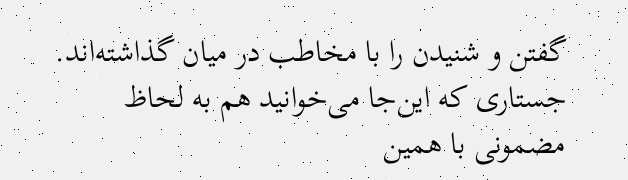گفتن و شنیدن را با مخاطب در میان گذاشته‌اند. جستاری که این‌جا می‌خوانید هم به لحاظ مضمونی با همین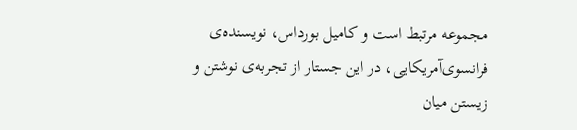مجموعه مرتبط است و کامیل بورداس، نویسنده‌ی فرانسوی‌آمریکایی، در این جستار از تجربه‌ی نوشتن و زیستن میان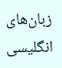زبان‌های انگلیسی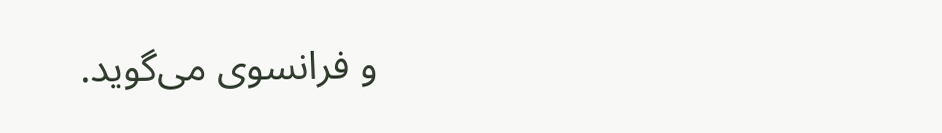و فرانسوی می‌گوید.